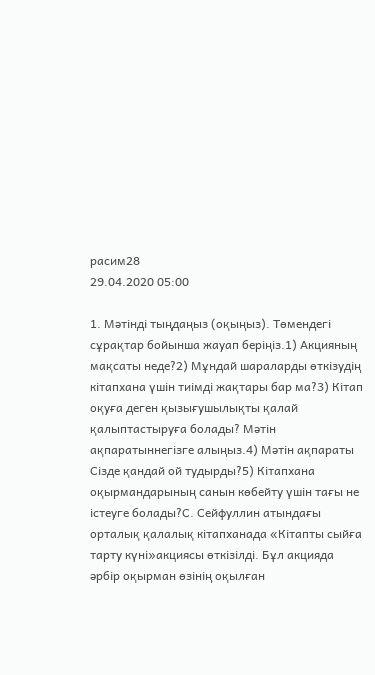расим28
29.04.2020 05:00

1. Мәтінді тыңдаңыз (оқыңыз). Төмендегі сұрақтар бойынша жауап беріңіз.1) Акцияның мақсаты неде?2) Мұндай шараларды өткізудің кітапхана үшін тиімді жақтары бар ма?3) Кітап оқуға деген қызығушылықты қалай қалыптастыруға болады? Мәтін ақпаратыннегізге алыңыз.4) Мәтін ақпараты Сізде қандай ой тудырды?5) Кітапхана оқырмандарының санын көбейту үшін тағы не істеуге болады?С. Сейфуллин атындағы орталық қалалық кітапханада «Кітапты сыйға тарту күні»акциясы өткізілді. Бұл акцияда әрбір оқырман өзінің оқылған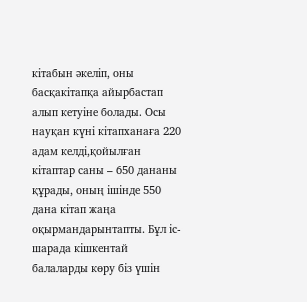кітабын әкеліп, оны басқакітапқа айырбастап алып кетуіне болады. Осы науқан күні кітапханаға 220 адам келді,қойылған кітаптар саны – 650 дананы құрады, оның ішінде 550 дана кітап жаңа оқырмандарынтапты. Бұл іс-шарада кішкентай балаларды көру біз үшін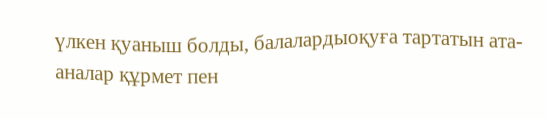үлкен қуаныш болды, балалардыоқуға тартатын ата-аналар құрмет пен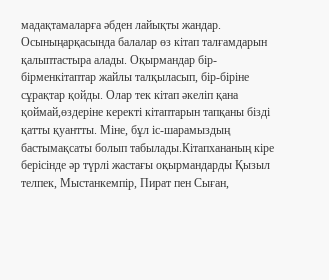мадақтамаларға әбден лайықты жандар. Осыныңарқасында балалар өз кітап талғамдарын қалыптастыра алады. Оқырмандар бір-бірменкітаптар жайлы талқыласып, бір-біріне сұрақтар қойды. Олар тек кітап әкеліп қана қоймай,өздеріне керекті кітаптарын тапқаны бізді қатты қуантты. Міне, бұл іс-шарамыздың бастымақсаты болып табылады.Кітапхананың кіре берісінде әр түрлі жастағы оқырмандарды Қызыл телпек, Мыстанкемпір, Пират пен Сыған,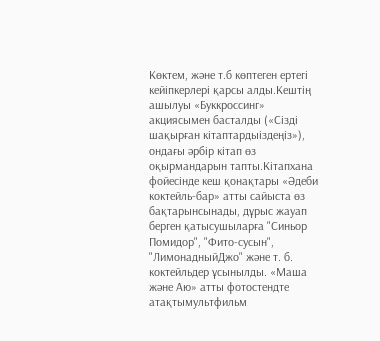Көктем, және т.б көптеген ертегі кейіпкерлері қарсы алды.Кештің ашылуы «Буккроссинг» акциясымен басталды («Сізді шақырған кітаптардыіздеңіз»), ондағы әрбір кітап өз оқырмандарын тапты.Кітапхана фойесінде кеш қонақтары «Әдеби коктейль-бар» атты сайыста өз бақтарынсынады, дұрыс жауап берген қатысушыларға "Синьор Помидор", "Фито-сусын", "ЛимонадныйДжо" және т. б. коктейльдер ұсынылды. «Маша және Аю» атты фотостендте атақтымультфильм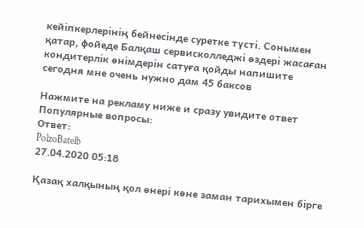кейіпкерлерінің бейнесінде суретке түсті. Сонымен қатар, фойеде Балқаш сервисколледжі өздері жасаған кондитерлік өнімдерін сатуға қойды напишите сегодня мне очень нужно дам 45 баксов

Нажмите на рекламу ниже и сразу увидите ответ
Популярные вопросы:
Ответ:
PolzoBatelb
27.04.2020 05:18

Қазақ халқының қол өнері көне заман тарихымен бірге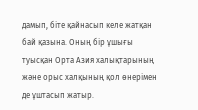дамып, біте қайнасып келе жатқан бай қазына. Оның бір ұшығы туысқан Орта Азия халықтарының және орыс халқының қол өнерімен де ұштасып жатыр.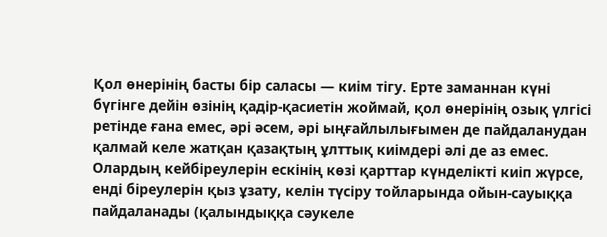Қол өнерінің басты бір саласы — киім тігу. Ерте заманнан күні бүгінге дейін өзінің қадір-қасиетін жоймай, қол өнерінің озық үлгісі ретінде ғана емес, әрі әсем, әрі ыңғайлылығымен де пайдаланудан қалмай келе жатқан қазақтың ұлттық киімдері әлі де аз емес. Олардың кейбіреулерін ескінің көзі қарттар күнделікті киіп жүрсе, енді біреулерін қыз ұзату, келін түсіру тойларында ойын-сауыққа пайдаланады (қалындыққа сәукеле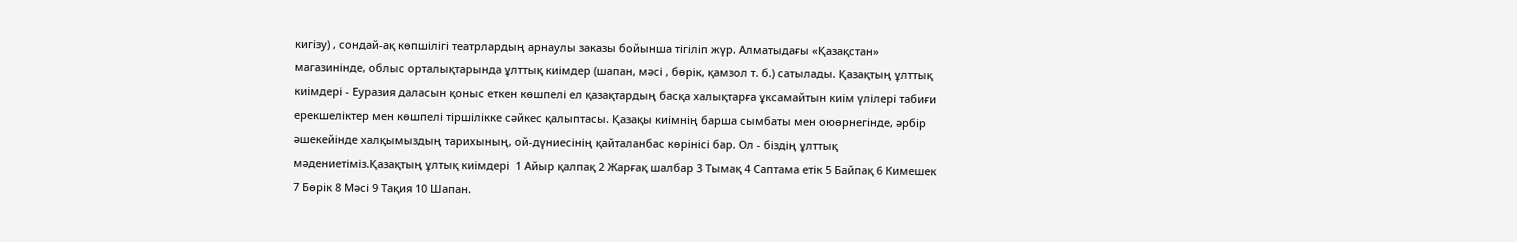кигізу) , сондай-ақ көпшілігі театрлардың арнаулы заказы бойынша тігіліп жүр. Алматыдағы «Қазақстан» магазинінде, облыс орталықтарында ұлттық киімдер (шапан, мәсі , бөрік, қамзол т. б.) сатылады. Қазақтың ұлттық киімдері - Еуразия даласын қоныс еткен көшпелі ел қазақтардың басқа халықтарға ұксамайтын киім үлілері табиғи ерекшеліктер мен көшпелі тіршілікке сәйкес қалыптасы. Қазақы киімнің барша сымбаты мен оюөрнегінде, әрбір әшекейінде халқымыздың тарихының, ой-дүниесінің қайталанбас көрінісі бар. Ол - біздің ұлттық мәдениетіміз.Қазақтың ұлтық киімдері  1 Айыр қалпақ 2 Жарғақ шалбар 3 Тымақ 4 Саптама етік 5 Байпақ 6 Кимешек 7 Бөрік 8 Мәсі 9 Тақия 10 Шапан.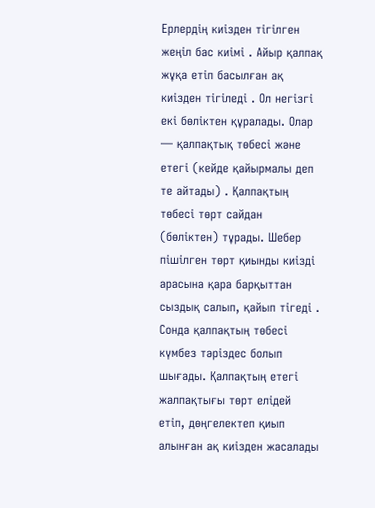Ерлердің киізден тігілген жеңіл бас киімі . Айыр қалпақ жұқа етіп басылған ақ киізден тігіледі . Ол негізгі екі бөліктен құралады. Олар — қалпақтық төбесі және етегі (кейде қайырмалы деп те айтады) . Қалпақтың төбесі төрт сайдан (бөліктен) тұрады. Шебер пішілген төрт қиынды киізді арасына қара барқыттан сыздық салып, қайып тігеді . Сонда қалпақтың төбесі күмбез тәріздес болып шығады. Қалпақтың етегі жалпақтығы төрт елідей етіп, дөңгелектеп қиып алынған ақ киізден жасалады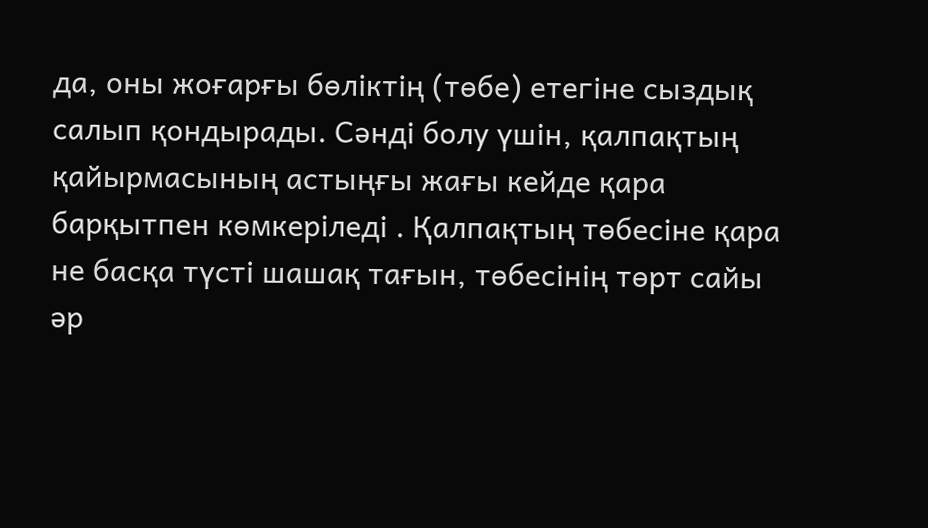да, оны жоғарғы бөліктің (төбе) етегіне сыздық салып қондырады. Сәнді болу үшін, қалпақтың қайырмасының астыңғы жағы кейде қара барқытпен көмкеріледі . Қалпақтың төбесіне қара не басқа түсті шашақ тағын, төбесінің төрт сайы әр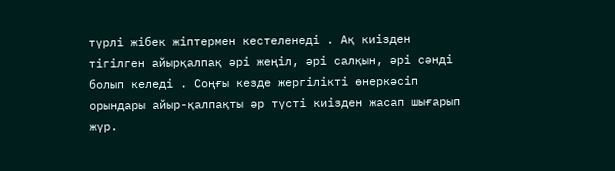түрлі жібек жіптермен кестеленеді . Ақ киізден тігілген айырқалпақ әрі жеңіл, әрі салқын, әрі сәнді болып келеді . Соңғы кезде жергілікті өнеркәсіп орындары айыр-қалпақты әр түсті киізден жасап шығарып жүр.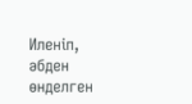Иленіп, әбден өнделген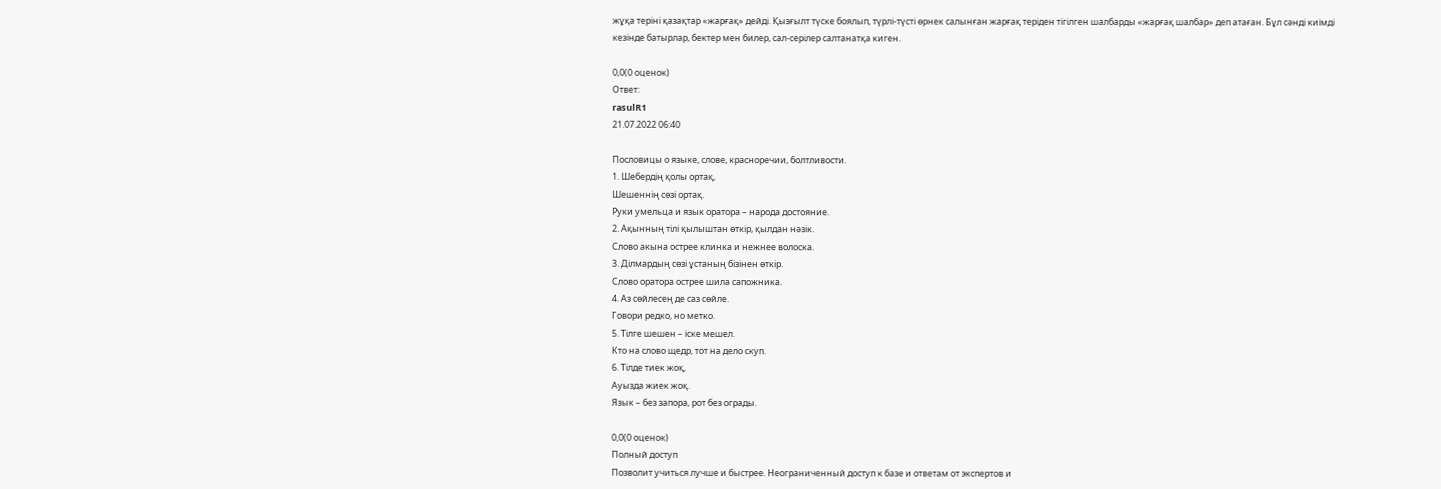жұқа теріні қазақтар «жарғақ» дейді. Қызғылт түске боялып, түрлі-түсті өрнек салынған жарғақ теріден тігілген шалбарды «жарғақ шалбар» деп атаған. Бұл сәнді киімді кезінде батырлар, бектер мен билер, сал-серілер салтанатқа киген.

0,0(0 оценок)
Ответ:
rasulR1
21.07.2022 06:40

Пословицы о языке, слове, красноречии, болтливости.
1. Шебердің қолы ортақ,
Шешеннің сөзі ортақ.
Руки умельца и язык оратора – народа достояние.
2. Ақынның тілі қылыштан өткір, қылдан нәзік.
Слово акына острее клинка и нежнее волоска.
3. Ділмардың сөзі ұстаның бізінен өткір.
Слово оратора острее шила сапожника.
4. Аз сөйлесең де саз сөйле.
Говори редко, но метко.
5. Тілге шешен – іске мешел.
Кто на слово щедр, тот на дело скуп.
6. Тілде тиек жоқ,
Ауызда жиек жоқ.
Язык – без запора, рот без ограды.

0,0(0 оценок)
Полный доступ
Позволит учиться лучше и быстрее. Неограниченный доступ к базе и ответам от экспертов и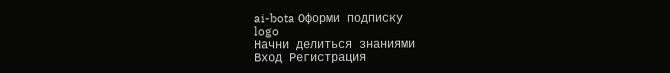ai-bota Оформи подписку
logo
Начни делиться знаниями
Вход Регистрация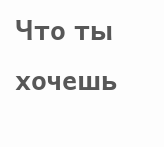Что ты хочешь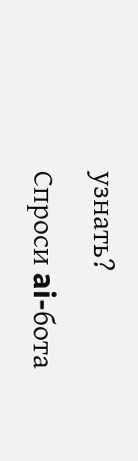узнать?
Спроси ai-бота